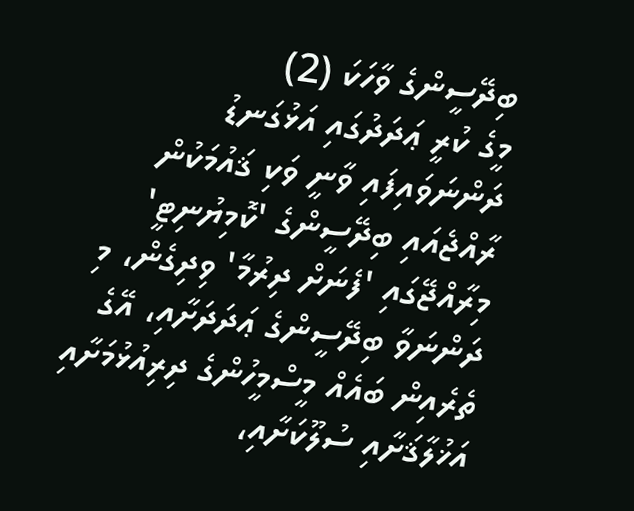ބިދޭސީންގެ ވާހަކަ (2)
މީގެ ކުރީ ޢަދަދުގައި އަޅުގަނޑު ދަންނަވައިފައި ވާނީ ވަކި ޤައުމަކުން ރާއްޖެއައި ބިދޭސީންގެ 'ކޮމިޔުނިޓީ' މިރާއްޖޭގައި 'ފެނަށް ދިރުމާ' ވިދިގެން، މި ދަންނަވާ ބިދޭސީންގެ ޢަދަދަށާއި، އޭގެ ތެރެއިން ބައެއް މީސްމީހުންގެ ދިރިއުޅުމަށާއި އަޚުލާޤަށާއި ސުލޫކަށާއި،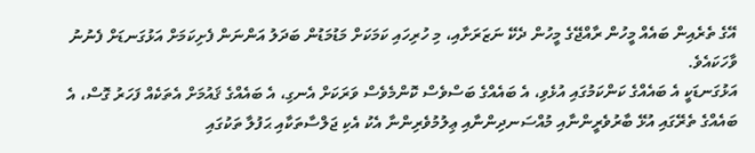އޭގެ ތެރެއިން ބައެއް މީހުން ރާއްޖޭގެ މީހުން ދެކޭ ނަޒަރަށާއި، މި ހުރިހައި ކަމަކަށް މަޑުމަޑުން ބަދަލު އަންނަން ފެށިކަމަށް އަޅުގަނޑަށް ފެނުނު ވާހަކައެވެ.
އަޅުގަނޑަކީ އެ ބައެއްގެ ކަންކަމުގައި އުޅެވި، އެ ބައެއްގެ ބަސްވެސް ކޮންމެވެސް ވަރަކަށް އެނގި، އެ ބައެއްގެ ޤައުމަށް އެތަކެއް ފަހަރު ގޮސް، އެ ބައެއްގެ ތެރޭގައި އުޅޭ ބާރުވެރީންނާއި މުއްސަނދިންނާއި ޢިލުމުވެރިންނާ އެކު އެކި ޖަލްސާތަކާއި ޙަފުލާ ތަކުގައި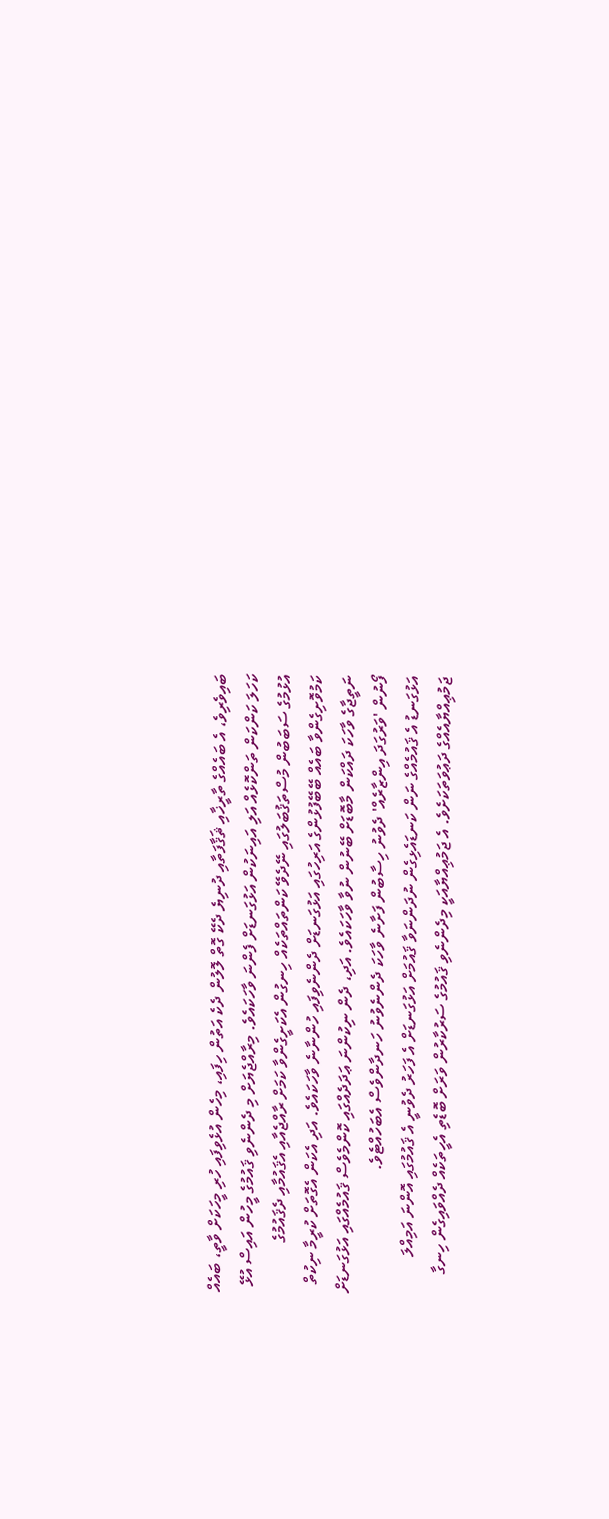ބައިވެރިވެ، އެ ބައެއްގެ ތާރީޚާއި ޘަޤާފަތާއި ދުނިޔެ ދެކޭ ގޮތް ލޮލުން ދެކެ އަތުން ހިފައި، މިހެން އުޅެވިފައި ހުރި މީހަކަށް ވާތީ، ބައެއް ކަހަލަ ކަންކަން ތަންކޮޅެއް އަލި އައިނަކުން އަޅުގަނޑަށް ފެންނަ ވާހަކައެވެ. މިރާއްޖެޔަށް މި ދެންނެވި ޤައުމުގެ މީހުން އައިސް އުޅޭ އުޅުމުގެ ސަބަބުން މުސްތަޤުބަލުގައި ނޭދެވޭ ކަންތައްތަކެއް ހިނގުން އެކަށީގެންވާ ކަމަށް ރާއްޖެއާއި އެޤައުމާއި ދެޤައުމުގެ ކަމުވޮށިގެންވާ ބައެއް ބޭބޭފުޅުންގެ އަރިހުގައި އަޅުގަނޑަށް ދެންނެވިފައި ހުންނާނެ ވާހަކައެވެ. އަދި އެކަން އެގޮތަށް ކުރީމާ ނިކުތް ނަތީޖާގެ ވާހަކަ ދައްކަން މާބޮޑަށް ބޭނުން ނުވާ ވާހަކައެވެ. އަދި، ދެން ނިކުންނަ ޢަދަދެއްގައި ކޮންމެވެސް ޤައުމެއްގައި އަޅުގަނޑަށް ފޯނުން 'ވަރުގަދަ އިންޒާރެއް' ދެވުނު ހިސާބުން ފަށާނެ ވާހަކަ ދެންނެވުނު ހަނދާންވެސް އެބަހުއްޓެވެ.
އަޅުގަނޑު އެ ޤައުމެއްގެ ނަން ކަނޑައެޅިގެން ނުދަންނަވާ ޤައުމަށް އަޅުގަނޑަށް އެ ފަހަރު ދެވުނީ އެ ޤައުމުގައި އޮންނަ އަމިއްލަ ޖަމުޢިއްޔާއެއްގެ ދަޢުވަތަކަށެވެ. އެ ޖަމުޢިއްޔާއަކީ މިދެންނެވި ޤައުމުގެ ސަރުކާރުން ވަރަށް ބޮޑެތި އެހީތަކެއް ދެއްވައިގެން ހިނގާ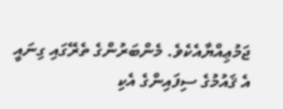ޖަމުޢިއްޔާއެކެވެ. މެންބަރުންގެ ތެރޭގައި ގިނައީ އެ ޤައުމުގެ ސިފައިންގެ އެކި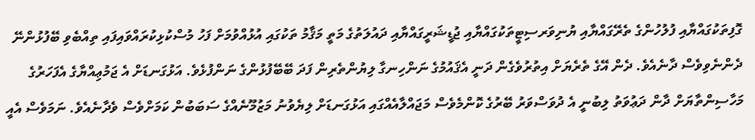ގޮފިތަކުގައްޔާއި ފުލުހުންގެ ތެރޭގައްޔާއި ޔުނިވަރސިޓީތަކުގައްޔާއި ޖުޑީޝަރީގައްޔާއި ދައުލަތުގެ މަތީ މަޤާމު ތަކުގައި އުޅުއްވުމަށް ފަހު މުސްކުޅިކުރައްވައިފައި ތިއްބެވި ބޭފުޅުންނޭ ދެންނެވިވެސް ދާނެއެވެ. ދެން އޭގެ ތެރެޔަށް އިތުރުވެގެން ދަނީ އެޤައުމުގެ ނަންހިނގާ ލިޔުންތެރިން ފަދަ ބޭބޭފުޅުންގެ ނަންފުޅެވެ. އަޅުގަނޑަށް އެ ޖަމުޢިއްޔާގެ އެފަހަރުގެ މަހާސިންތާޔަށް ދާން ދަޢުވަތު ލިބުނީ އެ ދުވަސްވަރު ބޭރުގެ ކޮންމެވެސް މަޖައްލާއެއްގައި އަޅުގަނޑަށް ލިޔެވުނު މަޒުމޫނެއްގެ ސަބަބުން ކަމަށްވެސް ވެދާނެއެވެ. ނަމަވެސް އެއީ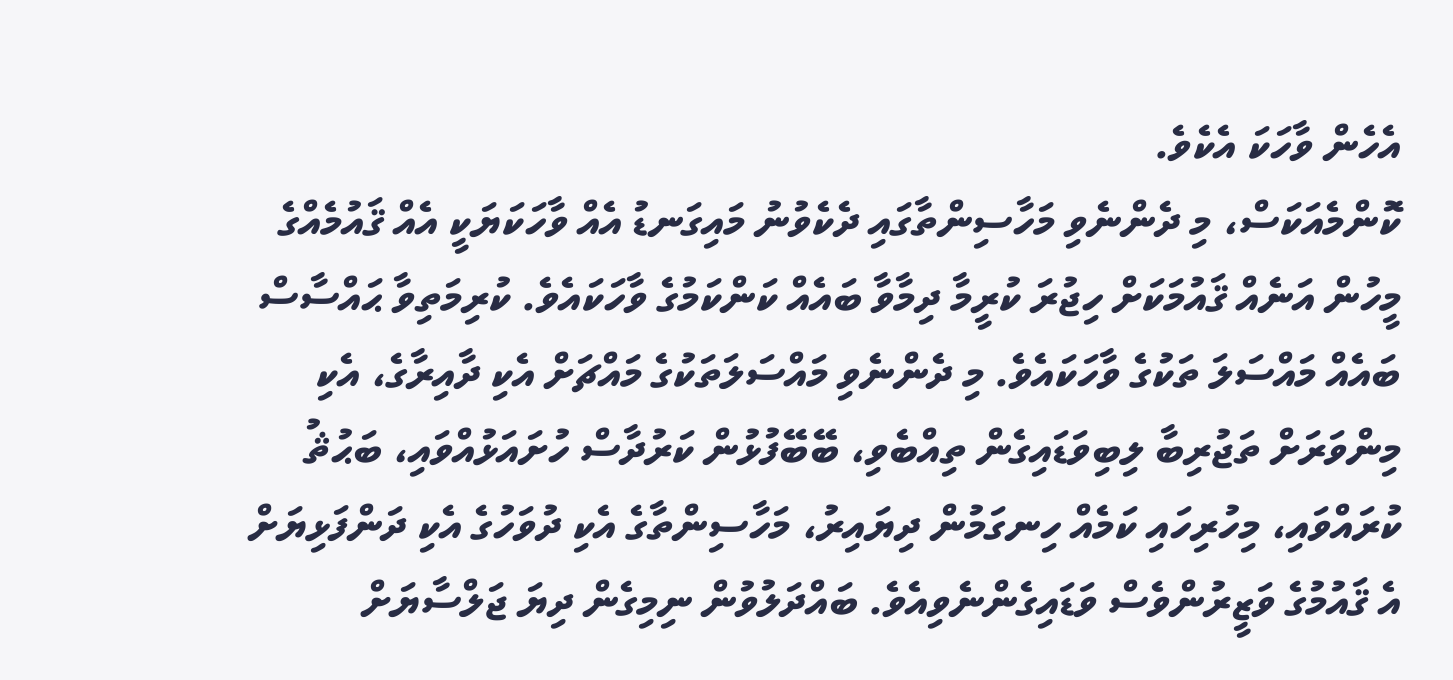އެހެން ވާހަކަ އެކެވެ.
ކޮންމެއަކަސް، މި ދެންނެވި މަހާސިންތާގައި ދެކެވުނު މައިގަނޑު އެއް ވާހަކަޔަކީ އެއް ޤައުމެއްގެ މީހުން އަނެއް ޤައުމަކަށް ހިޖުރަ ކުރީމާ ދިމާވާ ބައެއް ކަންކަމުގެ ވާހަކައެވެ. ކުރިމަތިވާ ޙައްސާސް ބައެއް މައްސަލަ ތަކުގެ ވާހަކައެވެ. މި ދެންނެވި މައްސަލަތަކުގެ މައްޗަށް އެކި ދާއިރާގެ، އެކި މިންވަރަށް ތަޖުރިބާ ލިބިވަޑައިގެން ތިއްބެވި، ބޭބޭފުޅުން ކަރުދާސް ހުށައަޅުއްވައި، ބަޙުޘު ކުރައްވައި، މިހުރިހައި ކަމެއް ހިނގަމުން ދިޔައިރު، މަހާސިންތާގެ އެކި ދުވަހުގެ އެކި ދަންފަޅިޔަށް އެ ޤައުމުގެ ވަޒީރުންވެސް ވަޑައިގެންނެވިއެވެ. ބައްދަލުވުން ނިމިގެން ދިޔަ ޖަލްސާޔަށް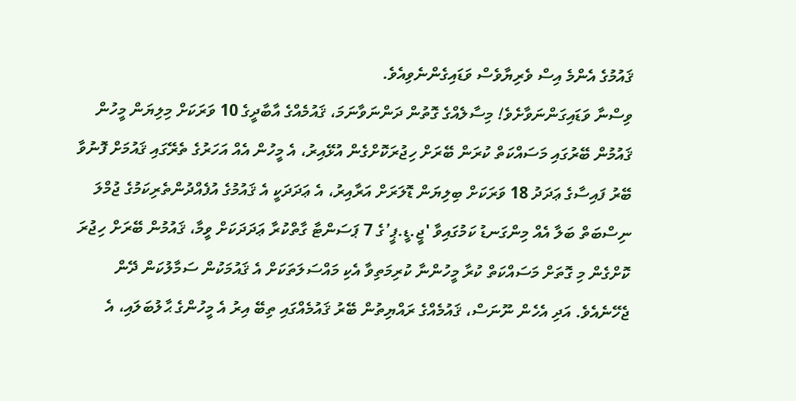ޤައުމުގެ އެންމެ އިސް ވެރިޔާވެސް ވަޑައިގެންނެވިއެވެ.
ވިސްނާ ވަޑައިގަންނަވާށެވެ! މިސާލެއްގެ ގޮތުން ދަންނަވާނަމަ، ޤައުމެއްގެ އާބާދީގެ 10 ވަރަކަށް މިލިޔަން މީހުން ޤައުމުން ބޭރުގައި މަސައްކަތް ކުރަން ބޭރަށް ހިޖުރަކޮށްގެން އުޅޭއިރު، އެ މީހުން އެއް އަހަރުގެ ތެރޭގައި ޤައުމަށް ފޮނުވާ ބޭރު ފައިސާގެ ޢަދަދު 18 ވަރަކަށް ބިލިޔަން ޑޮލަރަށް އަރާއިރު، އެ ޢަދަދަކީ އެ ޤައުމުގެ އުފެއްދުންތެރިކަމުގެ ޖުމްލަ ނިސްބަތް ބަލާ އެއް މިންގަނޑު ކަމުގައިވާ 'ޖީ.ޑީ.ޕީ’ގެ 7 ޕަސަންޓާ ގާތްކުރާ ޢަދަދަކަށް ވީމާ، ޤައުމުން ބޭރަށް ހިޖުރަ ކޮށްގެން މި ގޮތަށް މަސައްކަތް ކުރާ މީހުންނާ ކުރިމަތިވާ އެކި މައްސަލަތަކަށް އެ ޤައުމަކުން ސަމާލުކަން ދޭން ޖެހޭނެއެވެ. އަދި އެހެން ނޫނަސް، ޤައުމެއްގެ ރައްޔިތުން ބޭރު ޤައުމެއްގައި ތިބޭ އިރު އެ މީހުންގެ ޙާލުބަލައި، އެ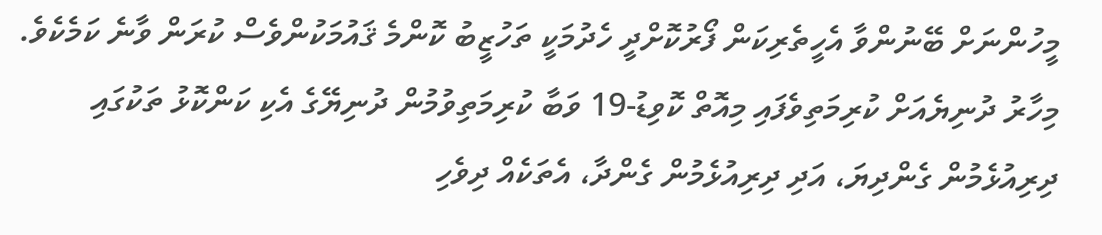މީހުންނަށް ބޭނުންވާ އެހީތެރިކަން ފޯރުކޮށްދީ ހެދުމަކީ ތަހުޒީބު ކޮންމެ ޤައުމަކުންވެސް ކުރަން ވާނެ ކަމެކެވެ.
މިހާރު ދުނިޔެއަށް ކުރިމަތިވެފައި މިއޮތް ކޮވިޑު-19 ވަބާ ކުރިމަތިވުމުން ދުނިޔޭގެ އެކި ކަންކޮޅު ތަކުގައި ދިރިއުޅެމުން ގެންދިޔަ، އަދި ދިރިއުޅެމުން ގެންދާ، އެތަކެއް ދިވެހި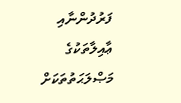ފަރުދުންނާއި ޢާއިލާތަކުގެ މަޞްލަޙަތުތަކަށް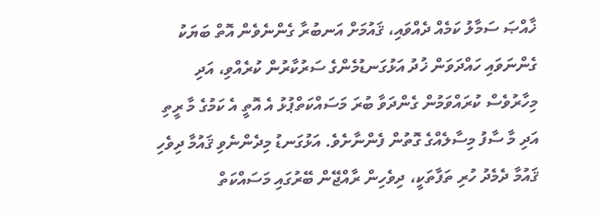ޚާއްޞަ ސަމާލު ކަމެއް ދެއްވައި، ޤައުމަށް އަނބުރާ ގެންނެވެން އޮތް ބަޔަކު ގެންނަވައި ހައްދަވަން ޚުދު އަޅުގަނޑުމެންގެ ސަރުކާރުން ކުރެއްވި، އަދި މިހާރުވެސް ކުރައްވަމުން ގެންދަވާ ބުރަ މަސައްކަތްޕުޅު އެ އޮތީ އެ ކަމުގެ މާ ރީތި އަދި މާ ސާފު މިސާލެއްގެ ގޮތުން ފެންނާށެވެ. އަޅުގަނޑު މިދެންނެވި ޤައުމާ ދިވެހި ޤައުމާ ދެމެދު ހުރި ތަފާތަކީ، ދިވެހިން ރާއްޖޭން ބޭރުގައި މަސައްކަތް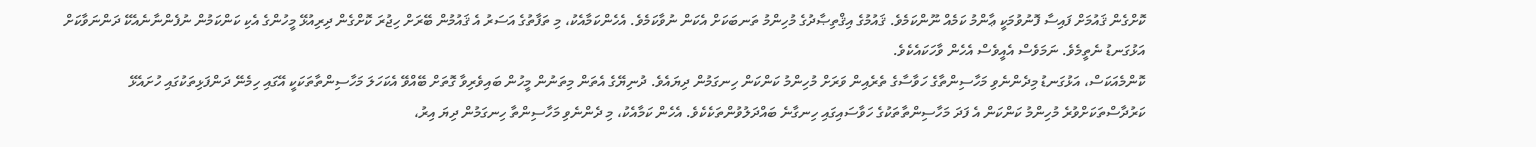ކޮށްގެން ޤައުމަށް ފައިސާ ފޮނުވުމަކީ ޢާންމު ކަމެއް ނޫންކަމެވެ. ޤައުމުގެ އިޤްތިޞާދުގެ މުހިންމު ތަނބަކަށް އެކަން ނުވާކަމެވެ. އެހެންކަމާއެކު، މި ތަފާތުގެ އަސަރު އެ ޤައުމުން ބޭރަށް ހިޖުރަ ކޮށްގެން ދިރިއުޅޭ މީހުންގެ އެކި ކަންކަމުން ނުފެންނާނެއެކޭ ދަންނަވާކަށް އަޅުގަނޑު ނެތީމެވެ. ނަމަވެސް އެއީވެސް އެހެން ވާހަކައެކެވެ.
ކޮންމެއަކަސް، އަޅުގަނޑު މިދެންނެވި މަހާސިންތާގެ ހަވާސާގެ ތެރެއިން ވަރަށް މުހިންމު ކަންކަން ހިނގަމުން ދިޔައެވެ. ދުނިޔޭގެ އެތަން މިތަނުން މީހުން ބައިވެރިވާ ގޮތަށް ބޭއްވޭ އެކަހަލަ މަހާސިންތާތަކަކީ އޭގައި ހިމެނޭ ދަންފަޅިތަކުގައި ހުށައެޅޭ ކަރުދާސްތަކަށްވުރެ މުހިންމު ކަންކަން އެ ފަދަ މަހާސިންތާތަކުގެ ހަވާސައިގައި ހިނގާނެ ބައްދަލުވުންތަކެކެވެ. އެހެން ކަމާއެކު، މި ދެންނެވި މަހާސިންތާ ހިނގަމުން ދިޔަ އިރު،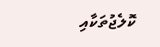ކޮލެޖުތަކާއި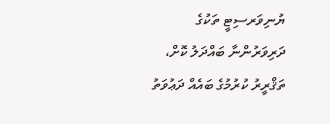ޔުނިވަރސިޓީ ތަކުގެ ދަރިވަރުންނާ ބައްދަލު ކޮށް، ތަޤްރީރު ކުރުމުގެ ބައެއް ދަޢުވަތު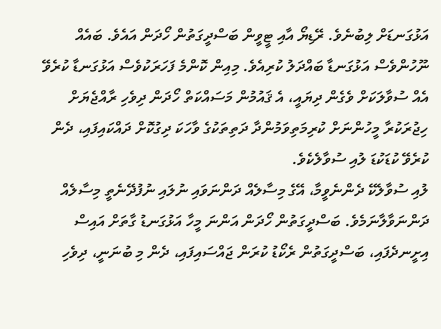އަޅުގަނޑަށް ލިބުނެވެ. ރޭޑިޔޯ އާއި ޓީވީން ބަސްދީގަތުން ހޯދަން އައެވެ. ބައެއް ނޫހުންވެސް އަޅުގަނޑާ ބައްދަލު ކުރިއެވެ. މިއިން ކޮންމެ ފަހަރަކުވެސް އަޅުގަނޑާ ކުރެވޭ އެއް ސުވާލަކަށް ވެގެން ދިޔައީ، އެ ޤައުމުން މަސައްކަތް ހޯދަން ދިވެހި ރާއްޖެޔަށް ހިޖުރަކުރާ މީހުންނަށް ކުރިމަތިވަމުންދާ ދަތިތަކުގެ ވާހަކަ ދިގުކޮށް ދައްކައިފައި، ދެން ކުރެވޭ ކުޑަކުޑަ ލުއި ސުވާލެކެވެ.
ލުއި ސުވާލެކޭ ދެންނެވީމާ، އޭގެ މިސާލެއް ދަންނަވައި ނުލައި ނުފުދޭނެތީ މިސާލެއް ދަންނަވާލާނަމެވެ. ބަސްދީގަތުން ހޯދަން އަންނަ މީހާ އަޅުގަނޑު ގާތަށް އައިސް އިށީނދެފައި، ބަސްދީގަތުން ރެކޯޑު ކުރަން ޖައްސައިފައި، ދެން މި ބުނަނީ، ދިވެހި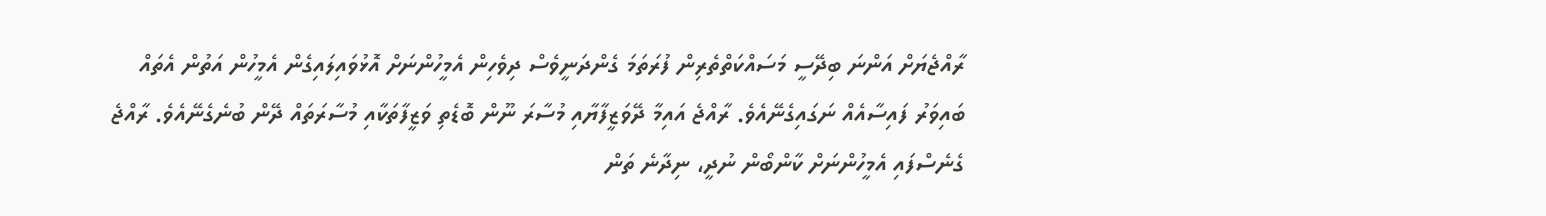ރާއްޖެޔަށް އަންނަ ބިދޭސީ މަސައްކަތްތެރިން ފުރަތަމަ ގެންދަނީވެސް ދިވެހިން އެމީހުންނަށް އޮޅުވައިލައިގެން އެމީހުން އަތުން އެތައް ބައިވަރު ފައިސާއެއް ނަގައިގެނޭއެވެ. ރާއްޖެ އައިމާ ދޭވަޒީފާޔާއި މުސާރަ ނޫން ބޮޑެތި ވަޒީފާތަކާއި މުސާރަތައް ދޭން ބުނެގެނޭއެވެ. ރާއްޖެ ގެނެސްފައި އެމީހުންނަށް ކާންބޯން ނުދީ، ނިދާނެ ތަން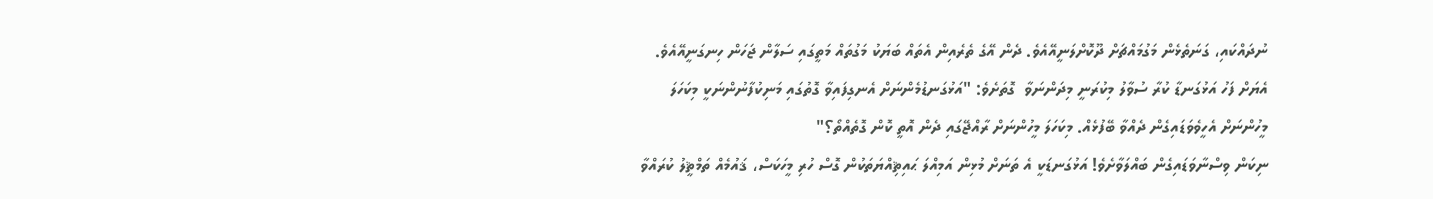ނުދައްކައި، ގަނަތެޅެން މަގުމައްޗަށް ދޫކޮށްލަނީއޭއެވެ. ދެން އޭގެ ތެރެއިން އެތައް ބަޔަކު މަގުތައް މަތީގައި ސަލާން ޖަހަން ހިނގަނީއޭއެވެ.  އެޔަށް ފަހު އަޅުގަނޑާ ކުރާ ސުވާލު މިކުރަނީ މިދަންނަވާ  ގޮތަށެވެ: "އަޅުގަނޑުމެންނަށް އެނގިފައިވާ ގޮތުގައި މަނިކުފާނުންނަކީ މިކަހަލަ މީހުންނަށް އެހީވެވަޑައިގެން ދެއްވާ ބޭފުޅެއް. މިކަހަލަ މީހުންނަށް ރާއްޖޭގައި ދެން އޮތީ ކޮން ގޮތެއްތޯ؟"
ނިކަން ވިސްނާވަޑައިގެން ބައްލަވާށެވެ! އަޅުގަނޑަކީ އެ ތަނަށް މުޅިން އަމިއްލަ ޙައިޘިއްޔަތަކުން ގޮސް ހުރި މީހަކަސް، ޤައުމެއް ތަމްޘީލު ކުރައްވާ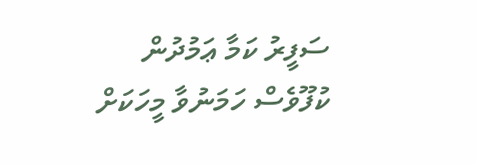ސަފީރު ކަމާ ޢަމުދުން ކުފޫވެސް ހަމަނުވާ މީހަކަށް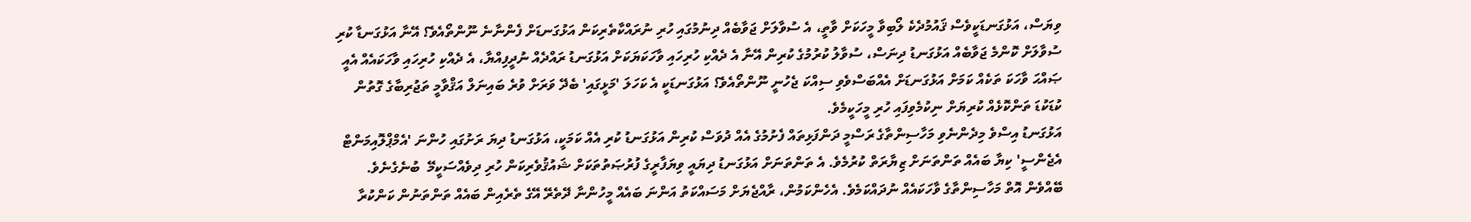ވިޔަސް، އަޅުގަނޑަކީވެސް ޤައުމުދެކެ ލޯބިވާ މީހަކަށް ވާތީ، އެ ސުވާލަށް ޖަވާބެއް ދިނުމުގައި ހުރި ނުރައްކާތެރިކަން އަޅުގަނޑަށް ފެންނާނެ ނޫންތޯއެވެ؟ އޭނާ އަޅުގަނޑާ ކުރި ސުވާލަށް ކޮންމެ ޖަވާބެއް އަޅުގަނޑު ދިނަސް، ސުވާލު ކުރުމުގެ ކުރިން އޭނާ އެ ދެއްކި ހުރިހައި ވާހަކަޔަކަށް އަޅުގަނޑު ރައްދެއް ނުދީފިއްޔާ، އެ ދެއްކި ހުރިހައި ވާހަކައެއް އެއީ ޞައްޙަ ވާހަކަ ތަކެއް ކަމަށް އަޅުގަނޑަށް އެއްބަސްވެވި ސިއްކަ ޖެހުނީ ނޫންތޯއެވެ؟ އަޅުގަނޑަކީ އެ ކަހަލަ 'މަޅީގައި' ބެދޭ ވަރަށް ވުރެ ބައިނަލް އަޤްވާމީ ތަޖުރިބާގެ ގޮތުން ކުޑަކުޑަ ތަންކޮޅެއް ކުރިޔަށް ނިކުމެވިފައި ހުރި މީހަކީމެވެ.
އަޅުގަނޑު އިސްވެ މިދެންނެވި މަހާސިންތާގެ ރަސްމީ ދަންފަޅިތައް ފެށުމުގެ އެއް ދުވަސް ކުރިން އަޅުގަނޑު ކުރި އެއް ކަމަކީ، އަޅުގަނޑު ދިޔަ ރަށުގައި ހުންނަ 'އެމްޕްލޮއިމަންޓް އެޖެންސީ' ކިޔާ ބައެއް ތަންތަނަށް ޒިޔާރަތް ކުރުމެވެ. އެ ތަންތަނަށް އަޅުގަނޑު ދިޔައީ ވިޔަފާރީގެ ފުރުޞަތުތަކަށް ޝައުޤުވެރިކަން ހުރި ދިވެއްސަކީމޭ  ބުނެގެނެވެ. ބޭއްވެން އޮތް މަހާސިންތާގެ ވާހަކައެއް ނުދައްކަމެވެ. އެހެންކަމުން، ރާއްޖެޔަށް މަސައްކަތު އަންނަ ބައެއް މީހުންނާ ދޭތެރޭ އޭގެ ތެރެއިން ބައެއް ތަންތަނުން ކަންކުރާ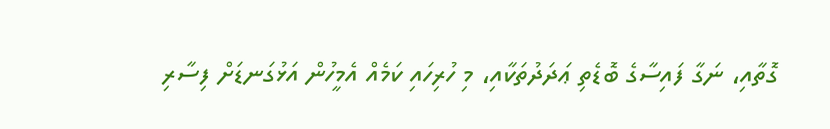ގޮތާއި، ނަގާ ފައިސާގެ ބޮޑެތި ޢަދަދުތަކާއި، މި ހުރިހައި ކަމެއް އެމީހުން އަޅުގަނޑަށް ފިސާރި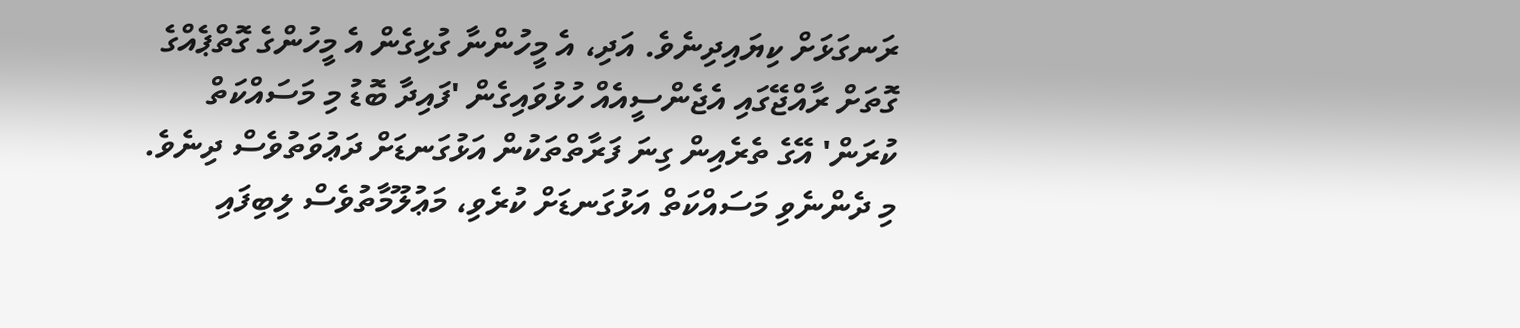ރަނގަޅަށް ކިޔައިދިނެވެ. އަދި، އެ މީހުންނާ ގުޅިގެން އެ މީހުންގެ ގޮތްޕެއްގެ ގޮތަށް ރާއްޖޭގައި އެޖެންސީއެއް ހުޅުވައިގެން 'ފައިދާ ބޮޑު މި މަސައްކަތް ކުރަން' އޭގެ ތެރެއިން ގިނަ ފަރާތްތަކުން އަޅުގަނޑަށް ދަޢުވަތުވެސް ދިނެވެ.
މި ދެންނެވި މަސައްކަތް އަޅުގަނޑަށް ކުރެވި، މަޢުލޫމާތުވެސް ލިބިފައި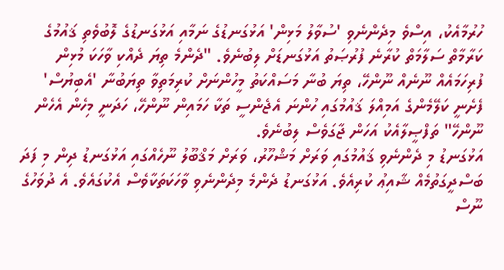ހުރުމާއެކު، އިސްވެ މިދެންނެވި 'ސުވާލު މަޅިން' އަޅުގަނޑުގެ ނަމާއި އަޅުގަނޑުގެ ލޮބުވެތި ޤައުމުގެ ކަރާމާތް ސަލާމަތް ކުރާނެ ފުރުޞަތު އަޅުގަނޑަށް ލިބުނެވެ. "ދެންމެ ތިޔަ ދެއްކި ވާހަކަ މުޅިން ފުރިހަމައެއް ނޫނެއް ނޫންހޭ، ތިޔަ ބުނާ މަސައްކަތު މީހުންނަށް ކުރިމަތިވާ ތިޔަބުނާ 'އެބިޔުސް' ފެށެނީ ކަލޭމެންގެ އަމިއްލަ ޤައުމުގައި ހުންނަ އެޖެންސީ ތަކާ ހަމައިން ނޫންހޭ، ހަދަނީ މިހެން އެހެން ނޫންހޭ" ތަފްޞީލާއެކު އަހަން ޖާގަވެސް ލިބުނެވެ.
އަޅުގަނޑު މި ދެންނެވި ޤައުމުގައި ވަރަށް މަޝްހޫރު، ވަރަށް މަޤްބޫލު ނޫހެއްގައި އަޅުގަނޑު ދިން މި ފަދަ ބަސްދީގަތުމެއް ޝާއިޢު ކުރިއެވެ. އަޅުގަނޑު ދެންމެ މިދެންނެވި ވާހަކަތަކާވެސް އެކުގައެވެ. އެ ދުވަހުގެ ނޫސް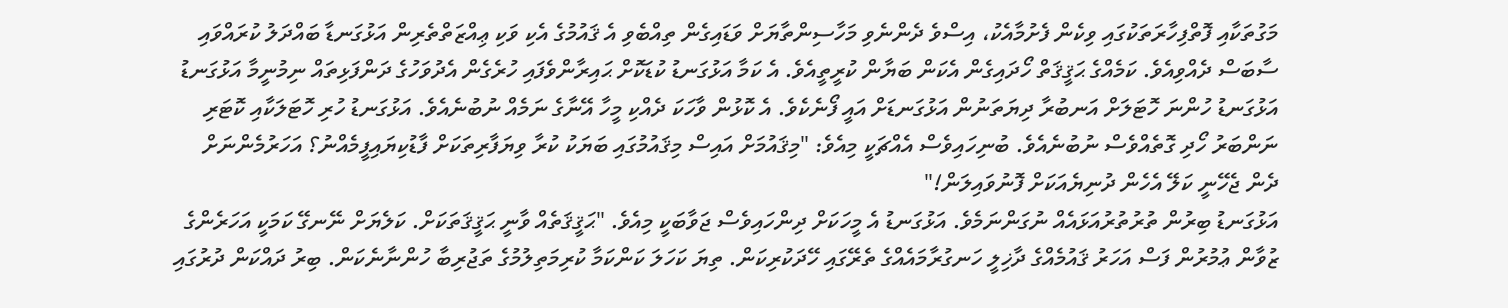މަގުތަކާއި ފޮތްފިހާރަތަކުގައި ވިކެން ފެށުމާއެކު، އިސްވެ ދެންނެވި މަހާސިންތާޔަށް ވަޑައިގެން ތިއްބެވި އެ ޤައުމުގެ އެކި ވަކި ޢިއްޒަތްތެރިން އަޅުގަނޑާ ބައްދަލު ކުރައްވައި ސާބަސް ދެއްވިއެވެ. ކަމެއްގެ ޙަޤީޤަތް ހޯދައިގެން އެކަން ބަޔާން ކުރީތީއެވެ. އެ ކަމާ އަޅުގަނޑު ކުޑަކޮށް ޙައިރާންވެފައި ހުރެގެން އެދުވަހުގެ ދަންފަޅިތައް ނިމުނީމާ އަޅުގަނޑު އަޅުގަނޑު ހުންނަ ހޮޓަލަށް އަނބުރާ ދިޔަތަނުން އަޅުގަނޑަށް އައީ ފޯނެކެވެ. އެ ކޮޅުން ވާހަކަ ދެއްކި މީހާ އޭނާގެ ނަމެއް ނުބުނެއެވެ. އަޅުގަނޑު ހުރި ހޮޓަލަކާއި ކޮޓަރި ނަންބަރު ހޯދި ގޮތެއްވެސް ނުބުނެއެވެ. ބުނިހައިވެސް އެއްޗަކީ މިއެވެ: "މިޤައުމަށް އައިސް މިޤައުމުގައި ބަޔަކު ކުރާ ވިޔަފާރިތަކަށް ފާޑުކިޔައިފީމެއްނު؟ އަހަރުމެންނަށް ދެން ޖެހޭނީ ކަލޭ އެހެން ދުނިޔެއަކަށް ފޮނުވައިލަން!"
އަޅުގަނޑު ބިރުން ތުރުތުރުއަޅައެއް ނުގަންނަމެވެ. އަޅުގަނޑު އެ މީހަކަށް ދިންހައިވެސް ޖަވާބަކީ މިއެވެ. "ޙަޤީޤަތެއް ވާނީ ޙަޤީޤަތަކަށް. ކަލެޔަށް ނޭނގޭ ކަމަކީ އަހަރެންގެ ޒުވާން ޢުމުރުން ފަސް އަހަރު ޤައުމެއްގެ ދާޚިލީ ހަނގުރާމައެއްގެ ތެރޭގައި ހޭދަކުރިކަން. ތިޔަ ކަހަލަ ކަންކަމާ ކުރިމަތިލުމުގެ ތަޖުރިބާ ހުންނާނެކަން. ބިރު ދައްކަން ދުރުގައި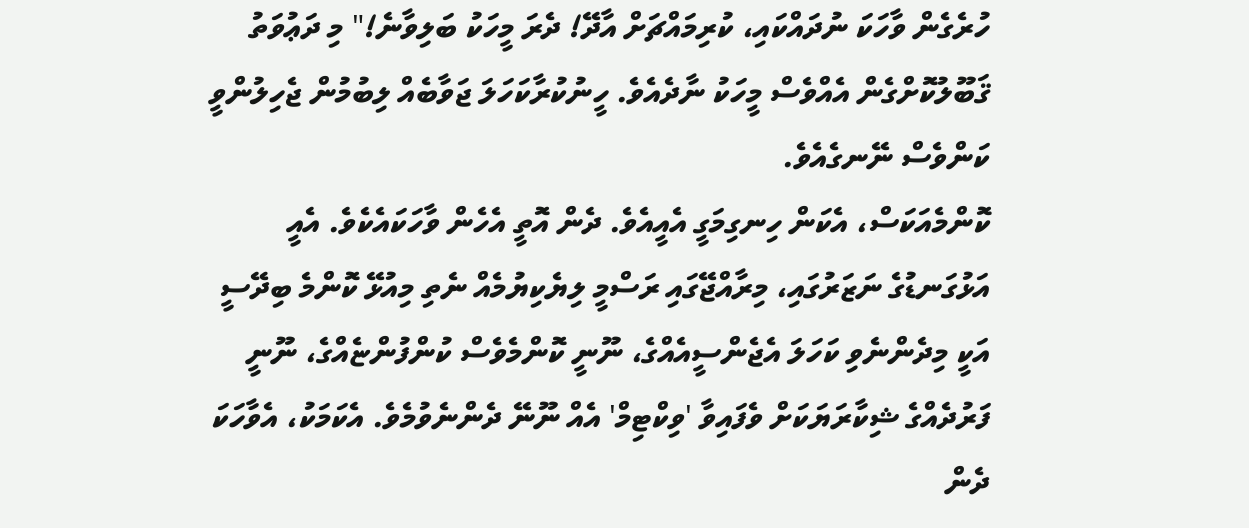ހުރެގެން ވާހަކަ ނުދައްކައި، ކުރިމައްޗަށް އާދޭ! ދެރަ މީހަކު ބަލިވާނެ!" މި ދަޢުވަތު ޤަބޫލުކޮށްގެން އެއްވެސް މީހަކު ނާދެއެވެ. ހީނުކުރާކަހަލަ ޖަވާބެއް ލިބުމުން ޖެހިލުންވީ ކަންވެސް ނޭނގެއެވެ.
ކޮންމެއަކަސް، އެކަން ހިނގިމަގީ އެއީއެވެ. ދެން އޮތީ އެހެން ވާހަކައެކެވެ. އެއީ އަޅުގަނޑުގެ ނަޒަރުގައި، މިރާއްޖޭގައި ރަސްމީ ލިޔެކިޔުމެއް ނެތި މިއުޅޭ ކޮންމެ ބިދޭސީ އަކީ މިދެންނެވި ކަހަލަ އެޖެންސީއެއްގެ، ނޫނީ ކޮންމެވެސް ކުންފުންޏެއްގެ، ނޫނީ ފަރުދެއްގެ ޝިކާރަޔަކަށް ވެފައިވާ 'ވިކްޓިމް' އެއް ނޫނޭ ދެންނެވުމެވެ. އެކަމަކު، އެވާހަކަ ދެން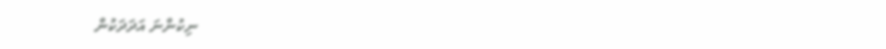ނިކުންނަ އަދަދަކުން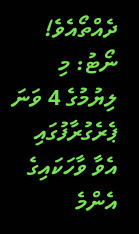ދެއްތޯއެވެ!
ނޯޓު: މި ލިޔުމުގެ 4 ވަނަ ޕެރެގުރާފުގައި އެވާ ވާހަކައިގެ އެންމެ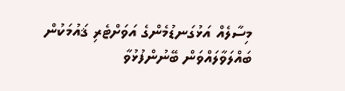މިސާލެއް އަޅުގަނޑުމެންގެ އަވަށްޓެރި ޤައުމަކުން ބައްލަވާލައްވަން ބޭނުންފުޅުވާ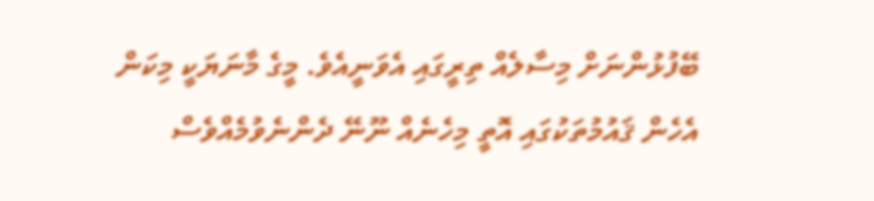ބޭފުޅުންނަށް މިސާލެއް ތިރީގައި އެވަނީއެވެ. މީގެ މާނަޔަކީ މިކަން އެހެން ޤައުމުތަކުގައި އޮތީ މިހެނެއް ނޫނޭ ދެންނެވުމެއްވެސް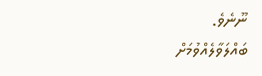ނޫނެވެ.
ބައްލަވާލެއްވުމަށް